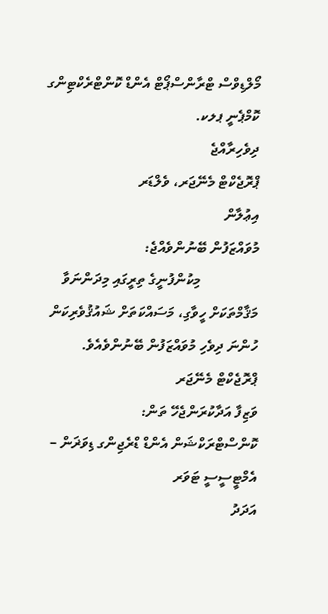މޯލްޑިވްސް ޓްރާންސްޕޯޓް އެންޑް ކޮންޓްރެކްޓިންގ ކޮމްޕެނީ ޕލކ.
ދިވެހިރާއްޖެ
ޕްރޮޖެކްޓް މެނޭޖަރ، ވެލްޑަރ
އިޢުލާން
މުވައްޒަފުން ބޭނުންވެއްޖެ:
                މިކުންފުނީގެ ތިރީގައި މިދަންނަވާ މަޤާމްތަކަށް ހީވާގި، މަސައްކަތަށް ޝައުޤުވެރިކަން ހުންނަ ދިވެހި މުވައްޒަފުން ބޭނުންވެއެވެ.
ޕްރޮޖެކްޓް މެނޭޖަރ
ވަޒިފާ އަދާކުރަންޖެހޭ ތަން:
ކޮންސްޓްރަކްޝަން އެންޑް ޑްރެޖިންގ ޑިވަޜަން – އެމްޓީސީސީ ޓަވަރ
އަދަދު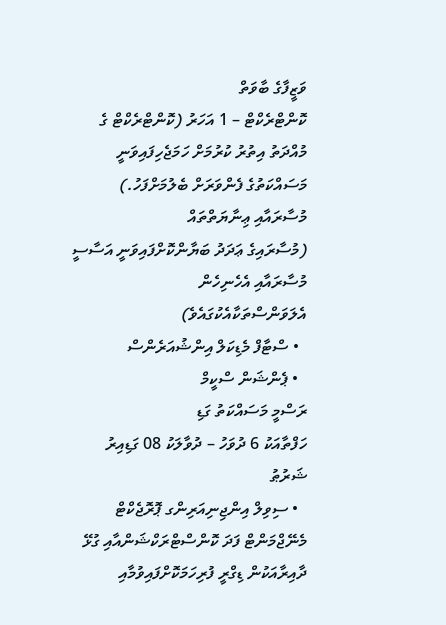ވަޒީފާގެ ބާވަތް
ކޮންޓްރެކްޓް – 1 އަހަރު (ކޮންޓްރެކްޓް ގެ މުއްދަތު އިތުރު ކުރުމަށް ހަމަޖެހިފައިވަނީ މަސައްކަތުގެ ފެންވަރަށް ބެލުމަށްފަހު.)
މުސާރައާއި ޢިނާޔަތްތައް
(މުސާރައިގެ ޢަދަދު ބަޔާންކޮށްފައިވަނީ އަސާސީ މުސާރައާއި އެހެނިހެން އެލަވަންސްތަކާއެކުގައެވެ)
  • ސްޓާފް މެޑިކަލް އިންޝުއަރެންސް
  • ޕެންޝަން ސްކީމް
ރަސްމީ މަސައްކަތު ގަޑި
ހަފްތާއަކު 6 ދުވަހު – ދުވާލަކު 08 ގަޑިއިރު
ޝަރުޠު
  • ސިވިލް އިންޖިނިއަރިންގ ޕޮރޮޖެކްޓް މެނޭޖްމަންޓް ފަދަ ކޮންސްޓްރަކްޝަންއާއި ގުޅޭ ދާއިރާއަކުން ޑިގްރީ ފުރިހަމަކޮށްފައިވުމާއި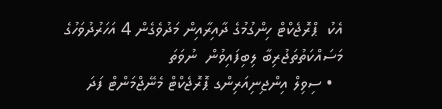އެކު  ޕްރޮޖެކްޓް ހިންގުމުގެ ދާއިރާއިން މަދުވެގެން 4 އަހަރުދުވަހުގެ މަސައްކަތުތަޖުރިބާ ލިބިފައިވުން  ނުވަތަ
  • ސިވިލް އިންޖިނިއަރިންގ ޕޮރޮޖެކްޓް މެނޭޖްމަންޓް ފަދަ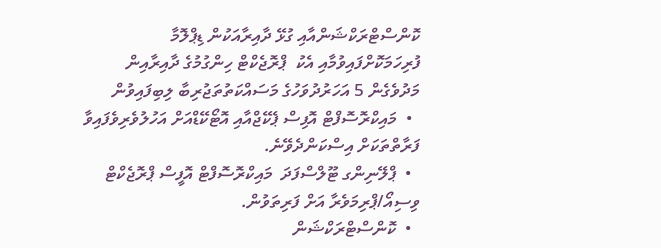ކޮންސްޓްރަކްޝަންއާއި ގުޅޭ ދާއިރާއަކުން ޑިޕްލޮމާ ފުރިހަމަކޮށްފައިވުމާއި އެކު  ޕްރޮޖެކްޓް ހިންގުމުގެ ދާއިރާއިން މަދުވެގެން 5 އަހަރުދުވަހުގެ މަސައްކަތުތަޖުރިބާ ލިބިފައިވުން
  •  މައިކްރޮސޮފްޓް އޮފިސް ޕެކޭޖްއާއި އޮޓޯކޭޑްއަށް އަހުލުވެރިވެފައިވާ ފަރާތްތަކަށް އިސްކަންދެވޭނެ.
  •  ޕްލޭނިންގ ޓޫލްސްފަދަ  މައިކްރޮސޮފްޓް އޮފީސް ޕްރޮޖެކްޓް ވިސިއޯ/ޕްރިމަވެރާ އަށް ފަރިތަވުން.
  •  ކޮންސްޓްރަކްޝަން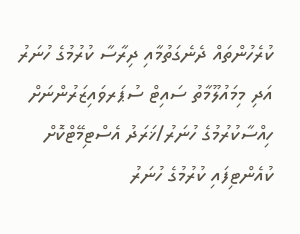ކުރެހުންތައް ދެނެގަތުމާއި ދިރާސާ ކުރުމުގެ ހުނަރު އަދި މިމައުލޫމާތު ސައިޓް ސުޕަރވައިޒަރުންނަށް ހިއްސާކުރުމުގެ ހުނަރު/ޚަރަދު އެސްޓިމޭޓްކޮށް ކުއެންޓިފައި ކުރުމުގެ ހުނަރު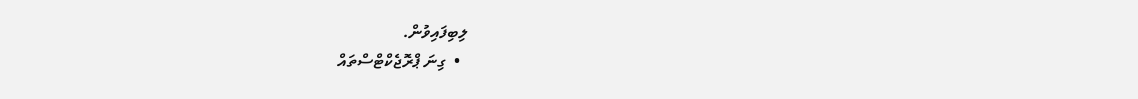ލިބިފައިވުން.
  •  ގިނަ ޕްރޮޖެކްޓްސްތައް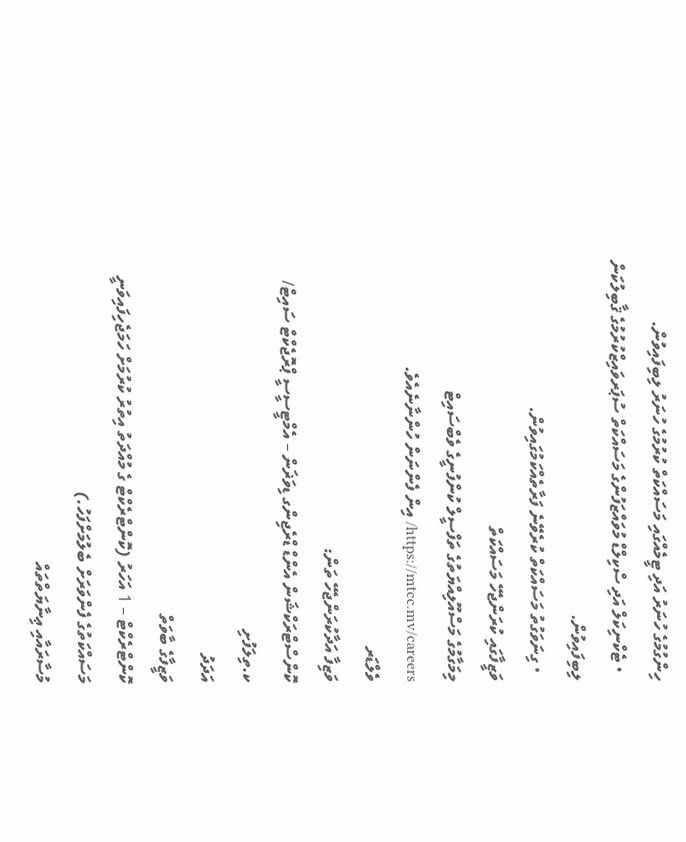ހިންގުމުގެ ހުނަރު އަދި ޓީމެއްގައި މަސައްކަތް ކުރުމުގެ ހުނަރު ލިބިފައިވުން.
  • ޓެކްނިކަލް އަދި ސްކިލްޑް މުވައްޒަފުންގެ މަސައްކަތް ސުޕަރވައިޒްކުރުމުގެ ޤާބިލުކަން ލިބިފައިވުން.
  • ގިނަވަގުތު މަސައްކަތް ކުރެވޭނެ ފަރާތެއްކަމުގައިވުން.
ވަޒީފާގައި ކުރަންޖެހޭ މަސައްކަތް
މިމަގާމުގެ މަސްއޫލިއްޔަތުގެ ތަފްސީލް ކުންފުނީގެ ވެބްސައިޓް https://mtcc.mv/careers/ އިން ފެންނަން ހުންނާނެއެވެ.
ވެލްޑަރ
ވަޒިފާ އަދާކުރަންޖެހޭ ތަން:
ކޮންސްޓްރަކްޝަން އެންޑް ޑްރެޖިންގ ޑިވަޜަން – އެމްޓީސީސީ ޕްރޮޖެކްޓް ސައިޓް/ ކ.ތިލަފުށި
އަދަދު
ވަޒީފާގެ ބާވަތް
ކޮންޓްރެކްޓް – 1 އަހަރު (ކޮންޓްރެކްޓް ގެ މުއްދަތު އިތުރު ކުރުމަށް ހަމަޖެހިފައިވަނީ މަސައްކަތުގެ ފެންވަރަށް ބެލުމަށްފަހު.)
މުސާރައާއި ޢިނާޔަތްތައް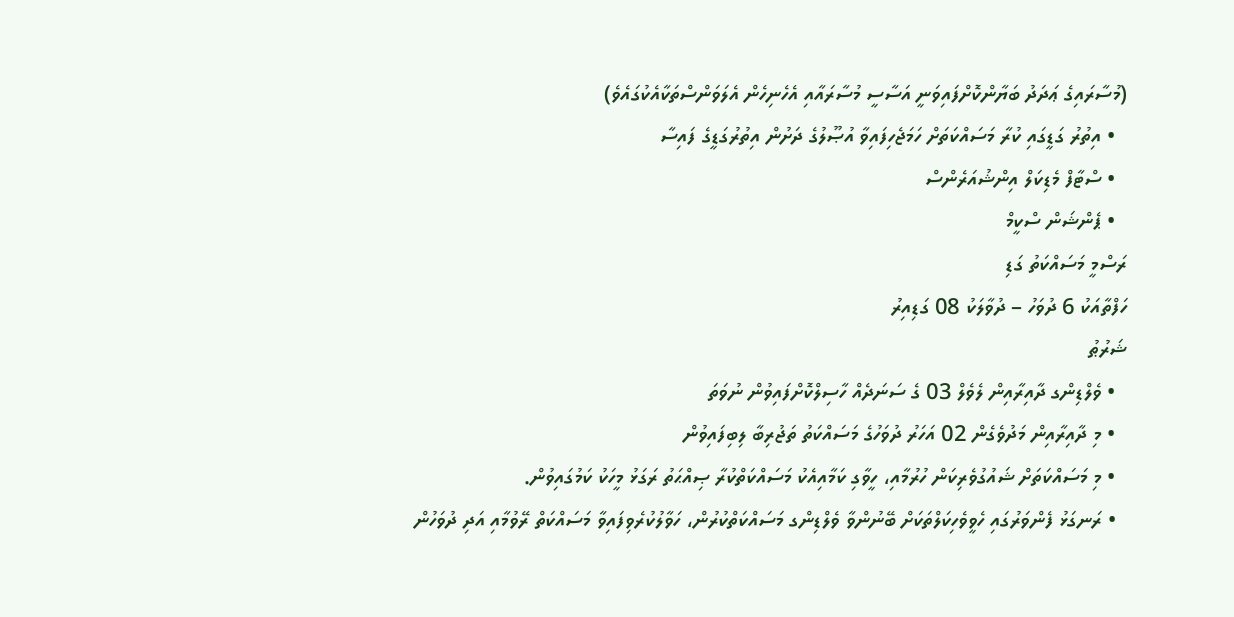(މުސާރައިގެ ޢަދަދު ބަޔާންކޮށްފައިވަނީ އަސާސީ މުސާރައާއި އެހެނިހެން އެލަވަންސްތަކާއެކުގައެވެ)
  • އިތުރު ގަޑީގައި ކުރާ މަސައްކަތަށް ހަމަޖެހިފައިވާ އުޞޫލުގެ ދަށުން އިތުރުގަޑީގެ ފައިސާ
  • ސްޓާފް މެޑިކަލް އިންޝުއަރެންސް
  • ޕެންޝަން ސްކީމް
ރަސްމީ މަސައްކަތު ގަޑި
ހަފްތާއަކު 6 ދުވަހު – ދުވާލަކު 08 ގަޑިއިރު
ޝަރުޠު
  • ވެލްޑިންގ ދާއިރާއިން ލެވެލް 03 ގެ ސަނަދެއް ހާސިލްކޮށްފައިވުން ނުވަތަ
  • މި ދާއިރާއިން މަދުވެގެން 02 އަހަރު ދުވަހުގެ މަސައްކަތު ތަޖުރިބާ ލިބިފައިވުން
  • މި މަސައްކަތަށް ޝައުގުވެރިކަން ހުރުމާއި، ހީވާގި ކަމާއިއެކު މަސައްކަތްކުރާ ޞިއްޙަތު ރަގަޅު މީހަކު ކަމުގައިވުން.
  • ރަނގަޅު ފެންވަރުގައި ހެވީވެހިކަލްތަކަށް ބޭނުންވާ ވެލްޑިންގ މަސައްކަތްކުރުން، ހަވާލުކުރެވިފައިވާ މަސައްކަތް ރޭވުމާއި އަދި ދުވަހުން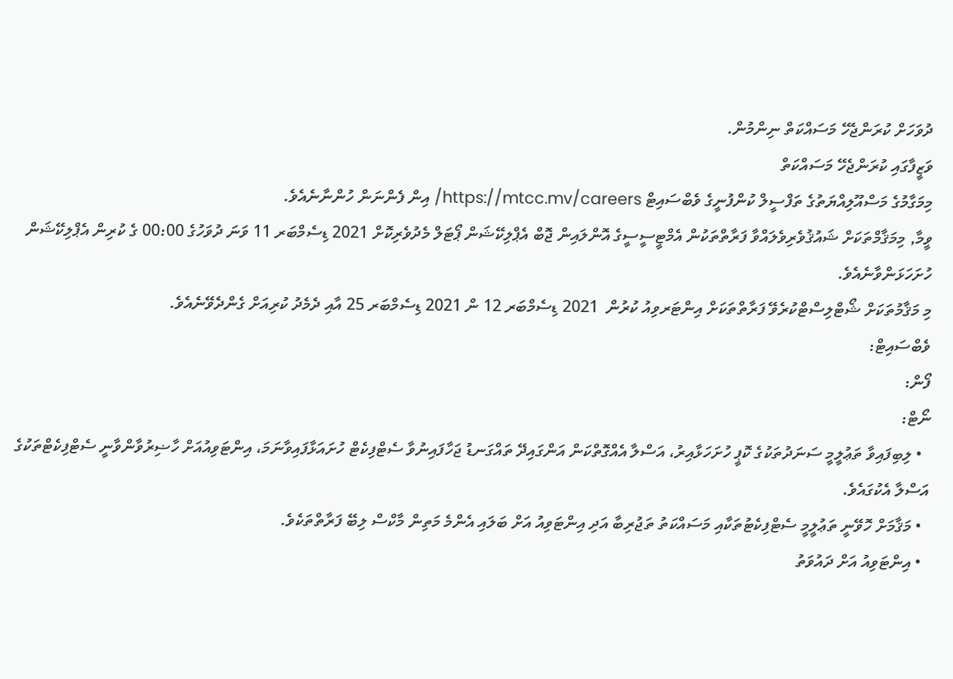ދުވަހަށް ކުރަންޖެހޭ މަސައްކަތް ނިންމުން.
ވަޒީފާގައި ކުރަންޖެހޭ މަސައްކަތް
މިމަގާމުގެ މަސްއޫލިއްޔަތުގެ ތަފްސީލް ކުންފުނީގެ ވެބްސައިޓް https://mtcc.mv/careers/ އިން ފެންނަން ހުންނާނެއެވެ.
ވީމާ, މިމަޤާމްތަކަށް ޝައުޤުވެރިވެލައްވާ ފަރާތްތަކުން އެމްޓީސީސީގެ އޮންލައިން ޖޮބް އެޕްލިކޭޝަން ޕޯޓަލް މެދުވެރިކޮށް 2021 ޑިސެމްބަރ 11 ވަނަ ދުވަހުގެ 00:00 ގެ ކުރިން އެޕްލިކޭޝަން ހުށަހަޅަންވާނެއެވެ.
މި މަޤާމުތަކަށް ޝޯޓްލިސްޓްކުރެވޭ ފަރާތްތަކަށް އިންޓަރވިއު ކުރުން  2021 ޑިސެމްބަރ 12 ން 2021 ޑިސެމްބަރ 25 އާއި ދެމެދު ކުރިއަށް ގެންދެވޭނެއެވެ.
ވެބްސައިޓް:
ފޯން:
ނޯޓް:
  • ލިބިފައިވާ ތަޢުލީމީ ސަނަދުތަކުގެ ކޮޕީ ހުށަހަޅާއިރު، އަސްލާ އެއްގޮތްކަން އަންގައިދޭ ތައްގަނޑު ޖަހާފައިނުވާ ސެޓްފިކެޓް ހުށައަޅާފައިވާނަމަ، އިންޓަވިއުއަށް ހާޟިރުވާންވާނީ ސެޓްފިކެޓްތަކުގެ އަސްލާ އެކުގައެވެ.
  • މަޤާމަށް ހޮވޭނީ ތަޢުލީމީ ސެޓްފިކެޓުތަކާއި މަސައްކަތު ތަޖުރިބާ އަދި އިންޓަވިއު އަށް ބަލައި އެންމެ މަތިން މާކްސް ލިބޭ ފަރާތްތަކެވެ.
  • އިންޓަވިއު އަށް ދައުވަތު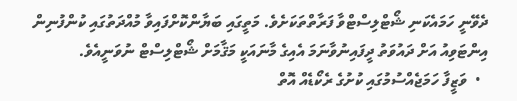ދެވޭނީ ހަމައެކަނި ޝޯޓްލިސްޓްވާ ފަރާތްތަކަށެވެ. މަތީގައި ބަޔާންކޮށްފައިވާ މުއްދަތުގައި ކުންފުނިން އިންޓަވިއު އަށް ދައުވަތު ދީފައިނުވާނަމަ އެއިގެ މާނައަކީ މަޤާމަށް ޝޯޓްލިސްޓް ނުވަނީއެވެ.
  •  ވަޒީފާ ހަމަޖެއްސުމުގައި ކުށުގެ ރެކޯޑެއް އޮތް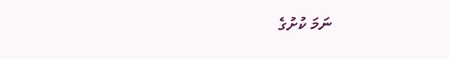ނަމަ ކުށުގެ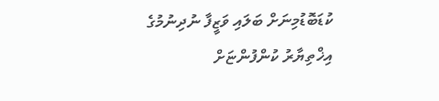ކުޑަބޮޑުމިނަށް ބަލައި ވަޒީފާ ނުދިނުމުގެ އިޚްތިޔާރު ކުންފުންޏަށް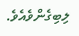ލިބިގެންވެއެވެ.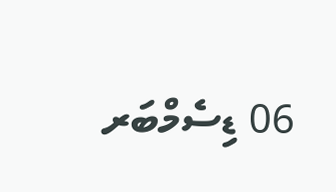06 ޑިސެމްބަރ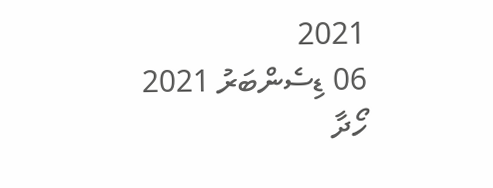2021
06 ޑިސެންބަރު 2021
ހޯދާ